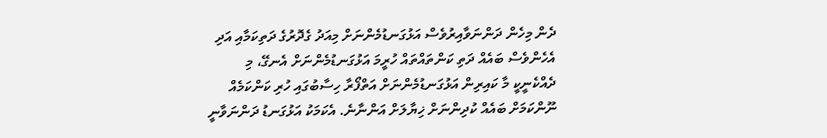ދެން މިހެން ދަންނަވާއިރުވެސް އަޅުގަނޑުމެންނަށް މިއަދު ގެދޮރުގެ ދަތިކަމާއި އަދި އެހެންވެސް ބައެއް ދަތި ކަންތައްތައް ހުރީމަ އަޅުގަނޑުމެންނަށް އެނގޭ، މި ދެއްކެނީކީ މާ ކައިރިން އަޅުގަނޑުމެންނަށް އަތްފޯރާ ހިސާބުގައި ހުރި ކަންކަމެއް ނޫންކަމަށް ބައެއް ކުދިންނަށް ޚިޔާލަށް އަންނާނެ. އެކަމަކު އަޅުގަނޑު ދަންނަވާނީ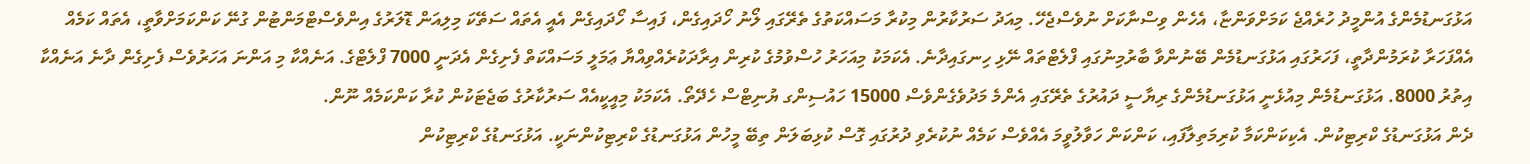އަޅުގަނޑުމެންގެ އުންމީދު ހުރެއްޖެ ކަމަށްވަންޏާ، އެހެން ވިސްނާކަށް ނުވެސްޖެހޭ. މިއަދު ސަރުކާރުން މިކުރާ މަސައްކަތުގެ ތެރޭގައި ލޯނު ހޯދައިގެން، ފައިސާ ހޯދައިގެން އެއީ އެތައް ސަތޭކަ މިލިއަން ޑޮލަރުގެ އިންވެސްޓްމަންޓުން ގުނޭ ކަންކަމަށްވާތީ، އެތައް ކަމެއް އެއްފަހަރާ ކުރަމުންދާތީ، ފަހަރުގައި އަޅުގަނޑުމެން ބޭނުންވާ ބާރުމިނުގައި ފްލެޓްތައް ނޭޅި ހިނގައިދާނެ. އެކަމަކު މިއަހަރު ހުސްވުމުގެ ކުރިން އިރާދަކުރެއްވިއްޔާ ޢަމަލީ މަސައްކަތް ފެށިގެން އެދަނީ 7000 ފްލެޓްގެ. އަނެއްކާ މި އަންނަ އަހަރުވެސް ފެށިގެން ދާނެ އަނެއްކާ އިތުރު 8000. އަޅުގަނޑުމެން މިއުޅެނީ އަޅުގަނޑުމެންގެ ރިޔާސީ ދައުރުގެ ތެރޭގައި އެންމެ މަދުވެގެންވެސް 15000 ހައުސިންގ ޔުނިޓްސް ހެދޭތޯ. އެކަމަކު މިއީކީއެއް ސަރުކާރުގެ ބަޖެޓަކުން ކުރާ ކަންކަމެއް ނޫން.
ދެން އަޅުގަނޑުގެ ކްރިޓިކުން. އެކިކަންކަމާ ކުރިމަތިލާފައި، ކަންކަން ހަވާލުވީމަ އެއްވެސް ކަމެއް ނުކުރެވި ދުރުގައި ގޮސް ކުޅިބަލަން ތިބޭ މީހުން އަޅުގަނޑުގެ ކްރިޓިކުންނަކީ. އަޅުގަނޑުގެ ކްރިޓިކުން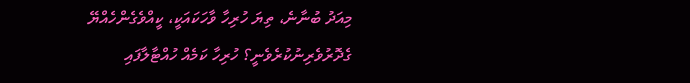މިއަދު ބުނާނެ، ތިޔަ ހުރިހާ ވާހަކައަކީ، ކީއްވެގެންހެއްޔޭ ގެދޮރުވެރިނުކުރެވެނީ؟ ހުރިހާ ކަމެއް ހުއްޓާލާފައި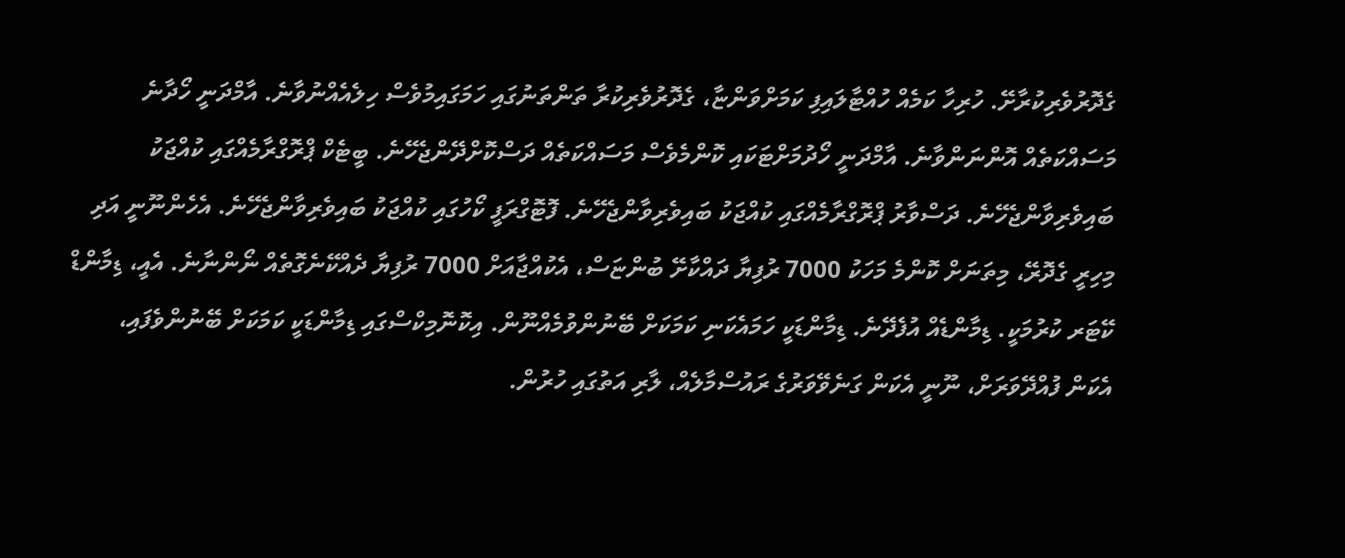ގެދޮރުވެރިކުރާށޭ. ހުރިހާ ކަމެއް ހުއްޓާލައިފި ކަމަށްވަންޏާ، ގެދޮރުވެރިކުރާ ތަންތަނުގައި ހަމަގައިމުވެސް ހިލެއެއްނުވާނެ. އާމްދަނީ ހޯދާނެ މަސައްކަތެއް އޮންނަންވާނެ. އާމްދަނީ ހޯދުމަށްޓަކައި ކޮންމެވެސް މަސައްކަތެއް ދަސްކޮށްދޭންޖެހޭނެ. ބީޓެކް ޕްރޮގްރާމެއްގައި ކުއްޖަކު ބައިވެރިވާންޖެހޭނެ. ދަސްވާރު ޕްރޮގްރާމެއްގައި ކުއްޖަކު ބައިވެރިވާންޖެހޭނެ. ފޮޓޮގްރަފީ ކޯހުގައި ކުއްޖަކު ބައިވެރިވާންޖެހޭނެ. އެހެންނޫނީ އަދި މިހިރީ ގެދޮރޭ، މިތަނަށް ކޮންމެ މަހަކު 7000 ރުފިޔާ ދައްކާށޭ ބުންޏަސް، އެކުއްޖާއަށް 7000 ރުފިޔާ ދެއްކޭނެގޮތެއް ނޯންނާނެ. އެއީ، ޑިމާންޑް ކޭޓަރ ކުރުމަކީ. ޑިމާންޑެއް އުފެދޭނެ. ޑިމާންޑަކީ ހަމައެކަނި ކަމަކަށް ބޭނުންވުމެއްނޫން. އިކޮނޮމިކްސްގައި ޑިމާންޑަކީ ކަމަކަށް ބޭނުންވެފައި، އެކަން ފުއްދޭވަރަށް، ނޫނީ އެކަން ގަނެވޭވަރުގެ ރައުސްމާލެއް، ލާރި އަތުގައި ހުރުން.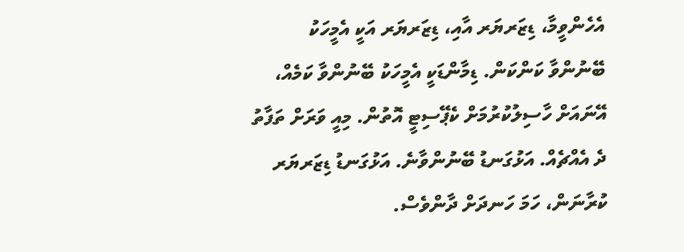އެހެންވީމާ، ޑިޒަރޔަރ އާއި، ޑިޒަރޔަރ އަކީ އެމީހަކު ބޭނުންވާ ކަންކަން. ޑިމާންޑަކީ އެމީހަކު ބޭނުންވާ ކަމެއް، އޭނައަށް ހާސިލުކުރުމަށް ކެޕޭސިޓީ އޮތުން. މިއީ ވަރަށް ތަފާތު ދެ އެއްޗެއް. އަޅުގަނޑު ބޭނުންވާނެ. އަޅުގަނޑު ޑިޒަރޔަރ ކުރާނަން، ހަމަ ހަނދަށް ދާންވެސް.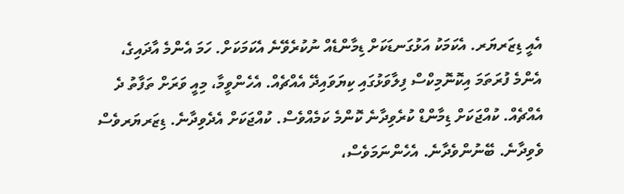އެއީ ޑިޒަރޔަރ. އެކަމަކު އަޅުގަނޑަކަށް ޑިމާންޑެއް ނުކުރެވޭނެ އެކަމަކަށް. ހަމަ އެންމެ އާދައިގެ، އެންމެ ފުރަތަމަ އިކޮނޮމިކްސް ފިލާވަޅުގައި ކިޔަވައިދޭ އެއްޗެއް. އެހެންވީމާ، މިއީ ވަރަށް ތަފާތު ދެ އެއްޗެއް. ކުއްޖަކަށް ޑިމާންޑް ކުރެވިދާނެ ކޮންމެ ކަމެއްވެސް. ކުއްޖަކަށް އެދެވިދާނެ. ޑިޒަރޔަރވެސް ވެވިދާނެ. ބޭނުންވެދާނެ. އެހެންނަމަވެސް،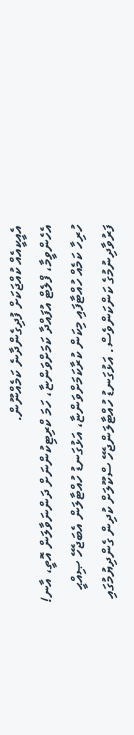އެއީކީއެއް ކުއްޖަކަށް ފުދިގެންދާނެ ކަމެއްނޫން.
އެހެންވީމާ، ފްލެޓް އުފައްދާ ކަމަށްވަންޏާ، ހަމަ ކްރިޓިކުންނަށް ދަންނަވާލަން އޮތީ، އާނ! ހުރިހާ ކަމެއް ހުއްޓާފައި މިކަން ކުރާކަމަށްވަންޏާ، އަޅުގަނޑު ހުއްޓާލަން އެބަޖެހޭ ޞިއްޙީ ފަރުވާދިނުމުގެ ކަންކަންވެސް. އަޅުގަނޑު ހުއްޓާލަންޖެހޭ ސްކޫލަށް ކުދިން ގެންދިޔުމުގައި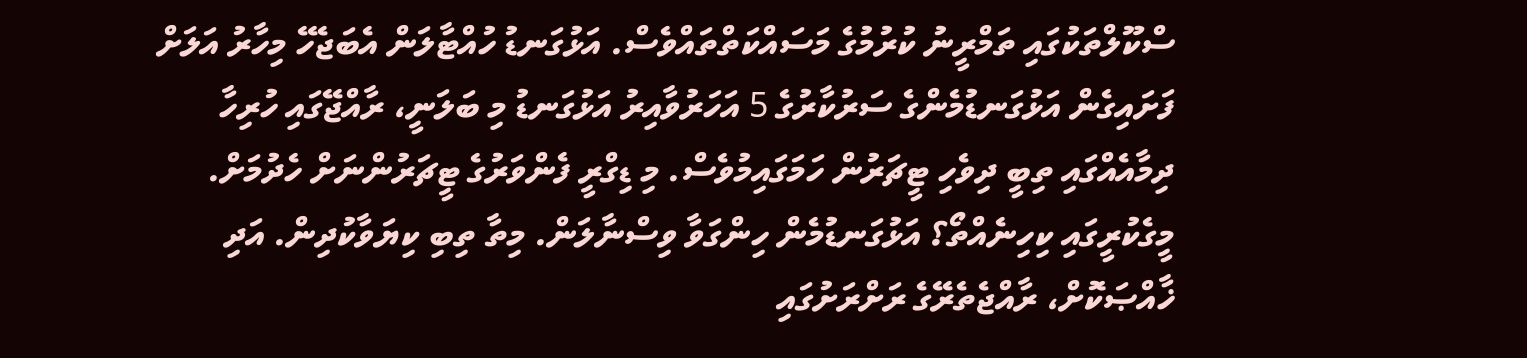ސްކޫލްތަކުގައި ތަމްރީނު ކުރުމުގެ މަސައްކަތްތައްވެސް. އަޅުގަނޑު ހުއްޓާލަން އެބަޖެހޭ މިހާރު އަލަށް ފަށައިގެން އަޅުގަނޑުމެންގެ ސަރުކާރުގެ 5 އަހަރުވާއިރު އަޅުގަނޑު މި ބަލަނީ، ރާއްޖޭގައި ހުރިހާ ދިމާއެއްގައި ތިބީ ދިވެހި ޓީޗަރުން ހަމަގައިމުވެސް. މި ޑިގްރީ ފެންވަރުގެ ޓީޗަރުންނަށް ހެދުމަށް.
މީގެކުރީގައި ކިހިނެއްތޯ؟ އަޅުގަނޑުމެން ހިންގަވާ ވިސްނާލަން. މިތާ ތިބި ކިޔަވާކުދިން. އަދި ޚާއްޞަކޮށް، ރާއްޖެތެރޭގެ ރަށްރަށުގައި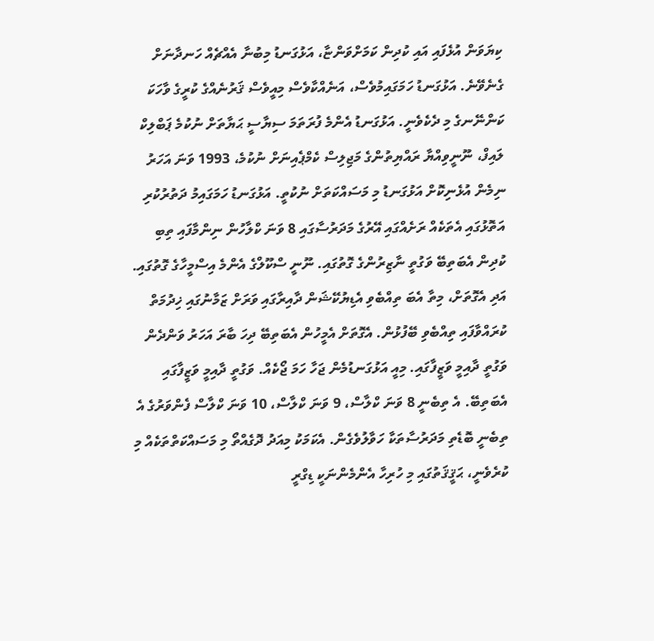ކިޔަވަން އުޅެފައި އައި ކުދިން ކަމަށްވަންޏާ، އަޅުގަނޑު މިބުނާ އެއްޗެއް ހަނދާނަށް ގެނެވޭނެ. އަޅުގަނޑު ހަމަގައިމުވެސް، އަނެއްކާވެސް މިއީވެސް ޤަރުނެއްގެ ކުރީގެ ވާހަކަ ކަންނޭނގެ މި ދެކެވެނީ. އަޅުގަނޑު އެންމެ ފުރަތަމަ ސިޔާސީ ޙަޔާތަށް ނުކުމެ ޕަބްލިކް ލައިފް، ނޫނީވިއްޔާ ރައްޔިތުންގެ މަޖިލިސް ކެމްޕެއިނަށް ނުކުމެ، 1993 ވަނަ އަހަރު ނިމެން އުޅެނިކޮށް އަޅުގަނޑު މި މަސައްކަތަށް ނުކުތީ. އަޅުގަނޑު ހަމަގައިމު ދަތުރުކުރި އަތޮޅުގައި އެތަކެއް ރަށެއްގައި އޭރުގެ މަދަރުސާގައި 8 ވަނަ ކްލާހުން ނިންމާފައި ތިބި ކުދިން އެބަތިބޭ ވަގުތީ ނާޒިރުންގެ ގޮތުގައި. ނޫނީ ސްކޫލްގެ އެންމެ އިސްމީހާގެ ގޮތުގައި. އަދި އެގޮތަށް، މިތާ އެބަ ތިއްބެވި އެޑިޔުކޭޝަން ދާއިރާގައި ވަރަށް ޒަމާނުގައި ޚިދުމަތް ކުރައްވާފައި ތިއްބެވި ބޭފުޅުން. އެގޮތަށް އެމީހުން އެބަތިބޭ ދިހަ ބާރަ އަހަރު ވަންދެން ވަގުތީ ދާއިމީ ވަޒީފާގައި. މިއީ އަޅުގަނޑުމެން ޖަހާ ހަމަ ޖޯކެއް. ވަގުތީ ދާއިމީ ވަޒީފާގައި އެބަތިބޭ. އެ ތިބެނީ 8 ވަނަ ކްލާސް، 9 ވަނަ ކްލާސް، 10 ވަނަ ކްލާސް ފެންވަރުގެ އެ ތިބެނީ ބޮޑެތި މަދަރުސާތަކާ ހަވާލުވެގެން. އެކަމަކު މިއަދު ދޮގެއްތޯ މި މަސައްކަތްތަކެއް މި ކުރެވެނީ، ޙަޤީޤަތުގައި މި ހުރިހާ އެންމެންނަކީ ޑިގްރީ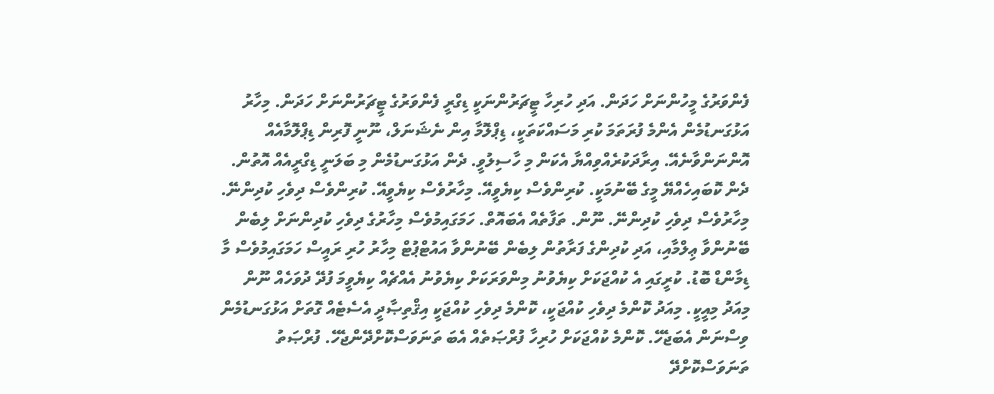ފެންވަރުގެ މީހުންނަށް ހަދަން. އަދި ހުރިހާ ޓީޗަރުންނަކީ ޑިގްރީ ފެންވަރުގެ ޓީޗަރުންނަށް ހަދަން. މިހާރު އަޅުގަނޑުމެން އެންމެ ފުރަތަމަ ކުރި މަސައްކަތަކީ، ޑިޕްލޮމާ އިން ނެޝަނަލް، ނޫނީ ފޮރިން ޑިޕްލޮމާއެއް އޮންނަންވާނެއޭ. އިރާދަކުރެއްވިއްޔާ އެކަން މި ހާސިލުވީ. ދެން އަޅުގަނޑުމެން މި ބަލަނީ ޑިގްރީއެއް އޮތުން. ދެން ކޮބައިހެއްޔޭ މީގެ ބޭނުމަކީ. ކުރިންވެސް ކިޔެވީއޭ. މިހާރުވެސް ކިޔެވީއޭ. ކުރިންވެސް ދިވެހި ކުދިންނޭ. މިހާރުވެސް ދިވެހި ކުދިންނޭ. ނޫން. ތަފާތެއް އެބައޮތް. ހަމަގައިމުވެސް މިހާރުގެ ދިވެހި ކުދިންނަށް ލިބެން ބޭނުންވާ ޢިލްމާއި، އަދި ކުދިންގެ ފަރާތުން ލިބެން ބޭނުންވާ އައުޓްޕުޓް މިހާރު ހުރި ރައީސް ހަމަގައިމުވެސް މާ ޑިމާންޑް ބޮޑު. ކުރީގައި އެ ކުއްޖަކަށް ކިޔެވުނު މިންވަރަކަށް ކިޔެވުނު އެއްޗެއް ކިޔެވީމަ ފުދޭ ދުވަހެއް ނޫން މިއަދު މިއީކީ. މިއަދު ކޮންމެ ދިވެހި ކުއްޖަކީ، ކޮންމެ ދިވެހި ކުއްޖަކީ އިޤްތިޞާދީ އެސެޓެއް ގޮތަށް އަޅުގަނޑުމެން ވިސްނަން އެބަޖެހޭ. ކޮންމެ ކުއްޖަކަށް ހުރިހާ ފުރްޞަތެއް އެބަ ތަނަވަސްކޮށްދޭންޖެހޭ. ފުރްޞަތު ތަނަވަސްކޮށްދޭ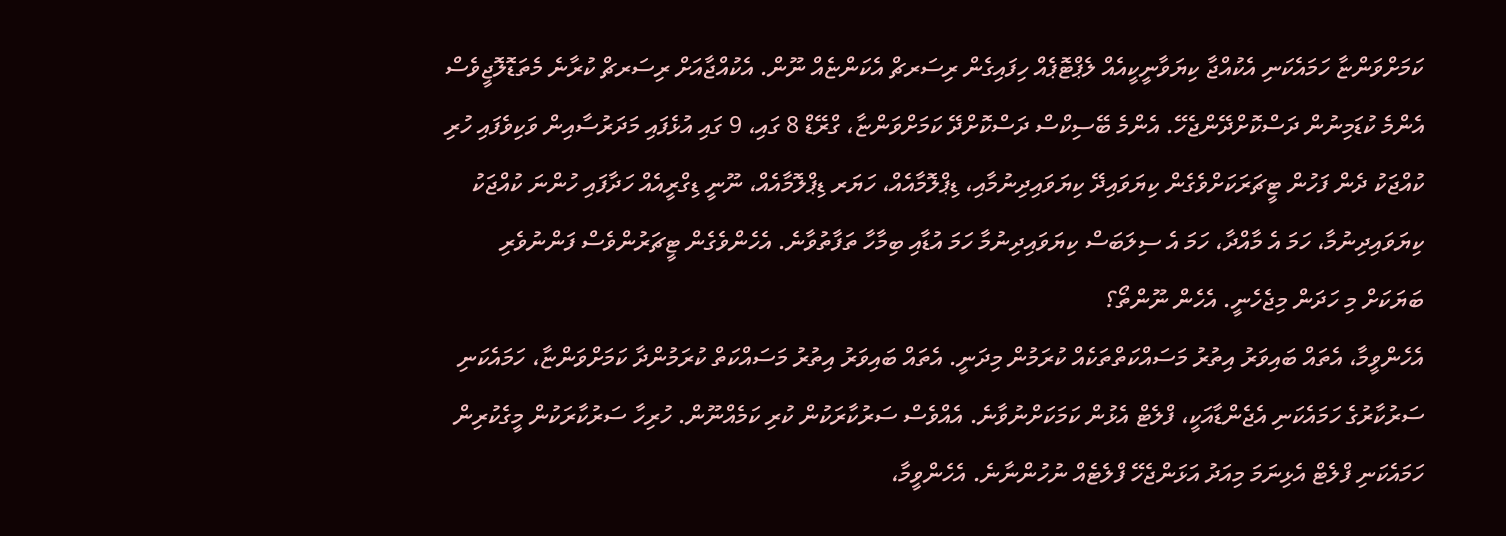ކަމަށްވަންޏާ ހަމައެކަނި އެކުއްޖާ ކިޔަވާނީކީއެއް ލެޕްޓޮޕެއް ހިފައިގެން ރިސަރޗް އެކަންޏެއް ނޫން. އެކުއްޖާއަށް ރިސަރޗް ކުރާނެ މެތަޑޮލޮޖީވެސް އެންމެ ކުޑަމިނުން ދަސްކޮށްދޭންޖެހޭ. އެންމެ ބޭސިކްސް ދަސްކޮށްދޭ ކަމަށްވަންޏާ، ގްރޭޑް 8 ގައި، 9 ގައި އުޅެފައި މަދަރުސާއިން ވަކިވެފައި ހުރި ކުއްޖަކު ދެން ފަހުން ޓީޗަރަކަށްވެގެން ކިޔަވައިދޭ ކިޔަވައިދިނުމާއި، ޑިޕްލޮމާއެއް، ހަޔަރ ޑިޕްލޮމާއެއް، ނޫނީ ޑިގްރީއެއް ހަދާފައި ހުންނަ ކުއްޖަކު ކިޔަވައިދިނުމާ، ހަމަ އެ މާއްދާ، ހަމަ އެ ސިލަބަސް ކިޔަވައިދިނުމާ ހަމަ އުޑާއި ބިމާހާ ތަފާތުވާނެ. އެހެންވެގެން ޓީޗަރުންވެސް ފަންނުވެރި ބަޔަކަށް މި ހަދަން މިޖެހެނީ. އެހެން ނޫންތޯ؟
އެހެންވީމާ، އެތައް ބައިވަރު އިތުރު މަސައްކަތްތަކެއް ކުރަމުން މިދަނީ. އެތައް ބައިވަރު އިތުރު މަސައްކަތް ކުރަމުންދާ ކަމަށްވަންޏާ، ހަމައެކަނި ސަރުކާރުގެ ހަމައެކަނި އެޖެންޑާއަކީ، ފްލެޓް އެޅުން ކަމަކަށްނުވާނެ. އެއްވެސް ސަރުކާރަކުން ކުރި ކަމެއްނޫން. ހުރިހާ ސަރުކާރަކުން މީގެކުރިން ހަމައެކަނި ފްލެޓް އެޅިނަމަ މިއަދު އަޅަންޖެހޭ ފްލެޓެއް ނުހުންނާނެ. އެހެންވީމާ،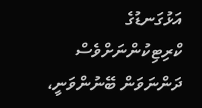އަޅުގަނޑުގެ ކްރިޓިކުންނަށްވެސް ދަންނަވަން ބޭނުންވަނީ،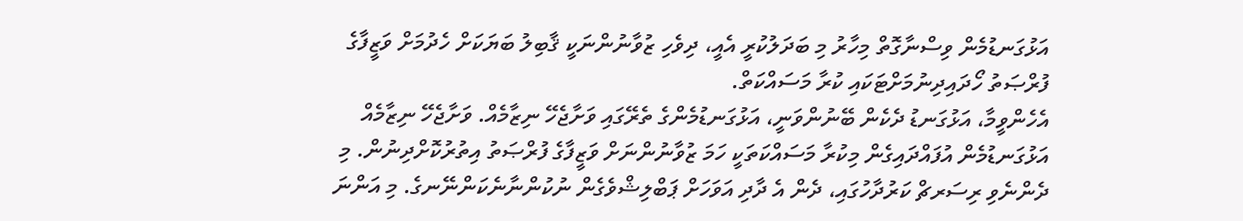އަޅުގަނޑުމެން ވިސްނާގޮތް މިހާރު މި ބަދަލުކުރީ އެއީ، ދިވެހި ޒުވާނުންނަކީ ޤާބިލު ބަޔަކަށް ހެދުމަށް ވަޒީފާގެ ފުރްޞަތު ހޯދައިދިނުމަށްޓަކައި ކުރާ މަސައްކަތް.
އެހެންވީމާ، އަޅުގަނޑު ދެކެން ބޭނުންވަނީ، އަޅުގަނޑުމެންގެ ތެރޭގައި ވަށާޖެހޭ ނިޒާމެއް. ވަށާޖެހޭ ނިޒާމެއް އަޅުގަނޑުމެން އުފައްދައިގެން މިކުރާ މަސައްކަތަކީ ހަމަ ޒުވާނުންނަށް ވަޒީފާގެ ފުރްޞަތު އިތުރުކޮށްދިނުން. މި ދެންނެވި ރިސަރޗް ކަރުދާހުގައި، ދެން އެ ދާދި އަވަހަށް ޕަބްލިޝްވެގެން ނުކުންނާނެކަންނޭނގެ. މި އަންނަ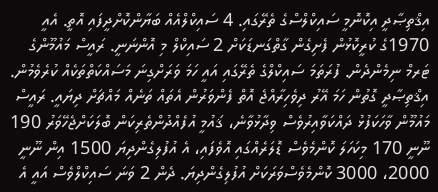އިޤްތިޞާދީ އިކޮނޮމީ ސައިކްލްސްގެ ތެރޭގައި. 4 ސައިކްލްއެއް ބަޔާންކޮށްދީފައި އޮތީ. އެއީ 1970ގެ ކުރީކޮޅުން ފެށިގެން ގާތްގަނޑަކަށް 2 ސައިކްލް މި އޮންނަނީ. ރައީސް މައުމޫންގެ ޓަރމް ނިމެންދެން. ފުރަތަމަ ސައިކްލްގެ ތެރޭގައި އައީ ހަމަ ވަރަށްގިނަ މަސައްކަތްތަކެއް ކުރެވެމުން. އިޤްތިޞާދީ ގޮތުން ހަމަ އޭރު ދިވެހިރާއްޖެ އޮތް ފެންވަރުން އެތައް ތަނެއް މައްޗަށް ދިޔައީ. ރައީސް މައުމޫން ވާހަކަފުޅު ދައްކަވާއިރުވެސް ވިދާޅުވާނެ، ޤައުމީ އުފެއްދުންތެރިކަން ބޮލަކަށްޖެހޭވަރު 190 ނޫނީ 170 މިކަހަލަ ކޮންމެވެސް ޑޮލަރެއްގައި އޮވެފައި، އެ އުފުލިގެންދިޔަ 1500 އިން ނޫނީ 2000، 3000 ކޮންމެވެސްވަރަކަށް އުފުލިގެންދިޔަ. ދެން 2 ވަނަ ސައިކްލްވެސް އައީ އެ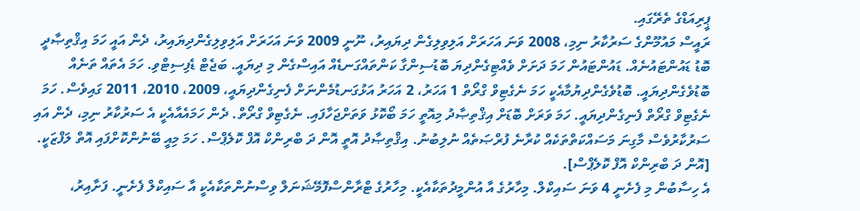ޕީރިއަޑްގެ ތެރޭގައި.
ރައީސް މައުމޫންގެ ސަރުކާރު ނިމި، 2008 ވަނަ އަހަރަށް އަލިވިލިގެން ދިޔައިރު، ނޫނީ 2009 ވަނަ އަހަރަށް އަލިވިލިގެންދިޔައިރު، ދެން އައީ ހަމަ އިޤްތިޞާދީ ބޮޑު ޑައުންޓައުނެއް. ޑައުންޓައުން ހަމަ ދަށަށް ވެއްޓިގެންދިޔަ ބޮޑުސިންގާ ކަންތައްގަނޑެއް އައިސްގެން މި ދިޔައީ. ބަޖެޓް ޑެފިސިޓްވި. ހަމަ އެތައް ތަނެއް ބޮޑުވެގެންދިޔައީ. ބޮޑުވެގެންދިޔުމާއެކީ ހަމަ ނެގެޓިވް ގްރޯތް 1 އަހަރު، 2 އަހަރު އަޅުގަނޑުމެންނަށް ފެނިގެންދިޔައީ، 2009، 2010، 2011 ގައިވެސް. ހަމަ ނެގެޓިވް ގްރޯތް ފެނިގެންދިޔައީ. ހަމަ ވަރަށް ބޮޑަށް އިޤްތިޞާދު މިއޮތީ ހަމަ ބޯކޮޅު ވަތަށްޖަހާފައި. ނެގެޓިވް ގްރޯތް. ދެން ހަމައެއާއެކީ އެ ސަރުކާރު ނިމި، ދެން އައި ސަރުކާރުވެސް މާގިނަ މަސައްކަތްތަކެއް ކުރާނެ ފުރްޞަތެއް ނުލިބުނު. އިޤްތިޞާދު އޮތީ އޮން ދަ ބްރިންކް އޮފް ކޮލެޕްސް. ހަމަ މިއީ ބޭނުންކޮށްފައި އޮތް ލަފްޒަކީ. [އޮން ދަ ބްރިންކް އޮފް ކޮލެޕްސް].
އެ ހިސާބުން މި ފެށެނީ 4 ވަނަ ސައިކްލް. މިހާރުގެ އާ އުންމީދުތަކާއެކީ. މިހާރުގެ ޓްރާންސްފޮމޭޝަނަލް ވިސްނުންތަކާއެކީ އާ ސައިކްލް ފެށެނީ. ފަށާއިރު،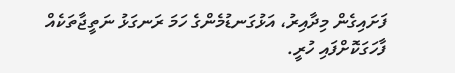ފަށައިގެން މިދާއިރު، އަޅުގަނޑުމެންގެ ހަމަ ރަނގަޅު ނަތީޖާތަކެއް ފާހަގަކޮށްފައި ހުރީ.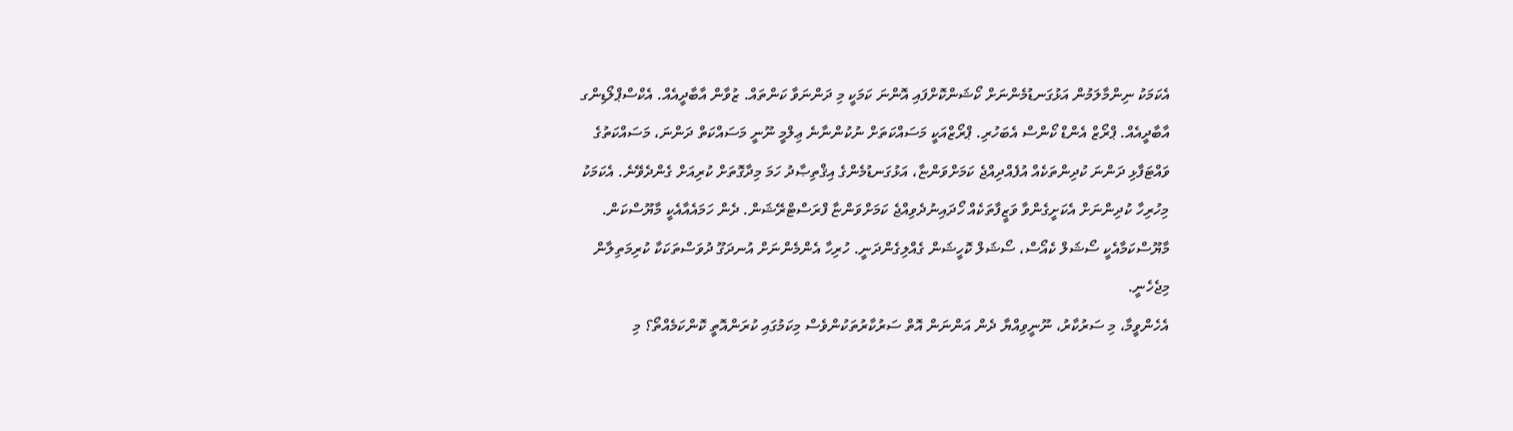އެކަމަކު ނިންމާލަމުން އަޅުގަނޑުމެންނަށް ކޯޝަންކޮށްފައި އޮންނަ ކަމަކީ މި ދަންނަވާ ކަންތައް. ޒުވާން އާބާދީއެއް. އެކްސްޕްލޯޑިންގ އާބާދީއެއް. ޕްރޯޒް އެންޑް ކޯންސް އެބަހުރި. ޕްރޯޒްއަކީ މަސައްކަތަށް ނުކުންނާނެ ޢިލްމީ ނޫނީ މަސައްކަތް ދަންނަ، މަސައްކަތުގެ ވައްޓަފާޅި ދަންނަ ކުދިންތަކެއް އުފެއްދިއްޖެ ކަމަށްވަންޏާ، އަޅުގަނޑުމެންގެ އިޤްތިޞާދު ހަމަ މިދާގޮތަށް ކުރިއަށް ގެންދެވޭނެ. އެކަމަކު މިހުރިހާ ކުދިންނަށް އެކަށީގެންވާ ވަޒީފާތަކެއް ހޯދައިނުދެވިއްޖެ ކަމަށްވަންޏާ ފްރަސްޓްރޭޝަން. ދެން ހަމައެއާއެކީ މާޔޫސްކަން. މާޔޫސްކަމާއެކީ ސޯޝަލް ކެއޯސް، ސޯޝަލް ކޮހީޝަން ގެއްލިގެންދަނީ. ހުރިހާ އެންމެންނަށް އުނދަގޫ ދުވަސްތަކަކާ ކުރިމަތިލާން މިޖެހެނީ.
އެހެންވީމާ، މި ސަރުކާރު، ނޫނީވިއްޔާ ދެން އަންނަން އޮތް ސަރުކާރުތަކުންވެސް މިކަމުގައި ކުރަންއޮތީ ކޮންކަމެއްތޯ؟ މި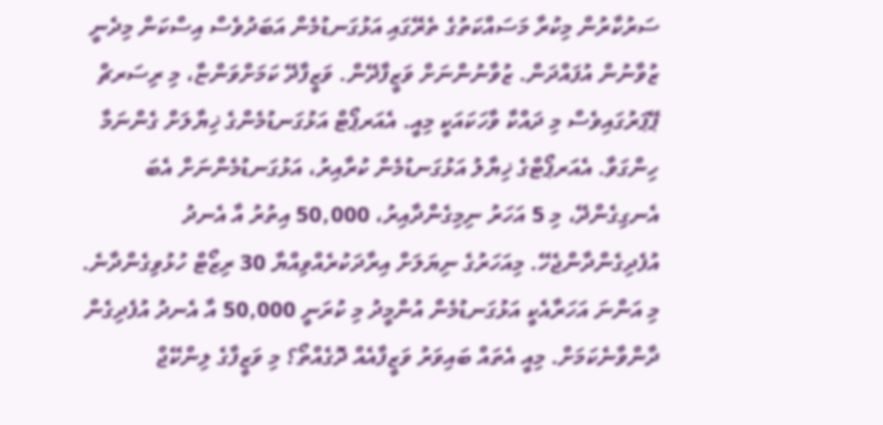ސަރުކާރުން މިކުރާ މަސައްކަތުގެ ތެރޭގައި އަޅުގަނޑުމެން އަބަދުވެސް އިސްކަން މިދެނީ ޒުވާނުން އުފައްދަން. ޒުވާނުންނަށް ވަޒީފާދޭން. ވަޒީފާދޭ ކަމަށްވަންޏާ، މި ރިސަރޗް ޕޭޕަރުގައިވެސް މި ދައްކާ ވާހަކައަކީ މިއީ. އެއަރޕޯޓް އަޅުގަނޑުމެންގެ ޚިޔާލަށް ގެންނަމާ ހިންގަވާ. އެއަރޕޯޓްގެ ޚިޔާލު އަޅުގަނޑުމެން ކުރާއިރު، އަޅުގަނޑުމެންނަށް އެބަ އެނގިގެންދޭ، މި 5 އަހަރު ނިމިގެންދާއިރު، 50,000 އިތުރު އާ އެނދު އުފެދިގެންދާންޖެހޭ. މިއަހަރުގެ ނިޔަލަށް އިރާދަކުރެއްވިއްޔާ 30 ރިޒޯޓް ހުޅުވިގެންދާނެ. މި އަންނަ އަހަރާއެކީ އަޅުގަނޑުމެން އުންމީދު މި ކުރަނީ 50,000 އާ އެނދު އުފެދިގެން ދާންވާނެކަމަށް. މިއީ އެތައް ބައިވަރު ވަޒީފާއެއް ދޮގެއްތޯ؟ މި ވަޒީފާގެ ލިންކޭޖް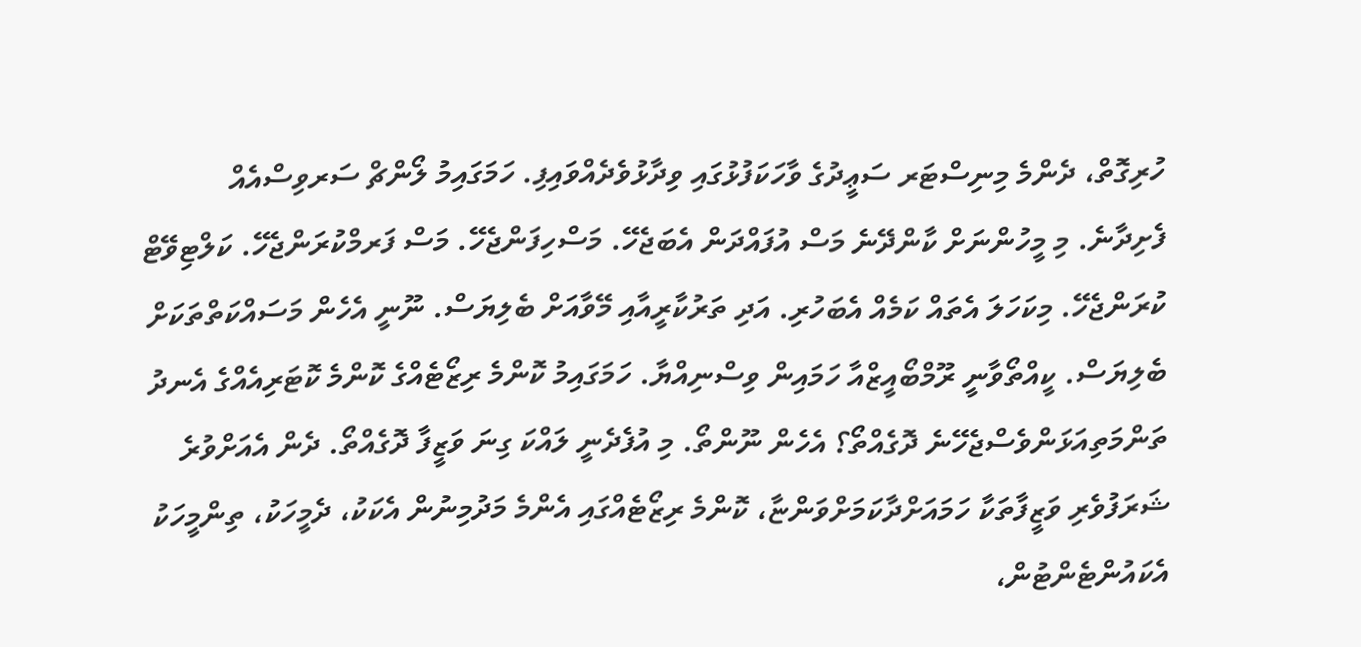ހުރިގޮތް، ދެންމެ މިނިސްޓަރ ސަޢީދުގެ ވާހަކަފުޅުގައި ވިދާޅުވެދެއްވައިފި. ހަމަގައިމު ލޯންޗް ސަރވިސްއެއް ފެށިދާނެ. މި މީހުންނަށް ކާންދޭނެ މަސް އުފައްދަން އެބަޖެހޭ. މަސްހިފަންޖެހޭ. މަސް ފަރމްކުރަންޖެހޭ. ކަލްޓިވޭޓް ކުރަންޖެހޭ. މިކަހަލަ އެތައް ކަމެއް އެބަހުރި. އަދި ތަރުކާރީއާއި މޭވާއަށް ބެލިޔަސް. ނޫނީ އެހެން މަސައްކަތްތަކަށް ބެލިޔަސް. ކީއްތޯވާނީ ރޫމްބޯއީޒްއާ ހަމައިން ވިސްނިއްޔާ. ހަމަގައިމު ކޮންމެ ރިޒޯޓެއްގެ ކޮންމެ ކޮޓަރިއެއްގެ އެނދު ތަންމަތިއަޅަންވެސްޖެހޭނެ ދޮގެއްތޯ؟ އެހެން ނޫންތޯ. މި އުފެދެނީ ލައްކަ ގިނަ ވަޒީފާ ދޮގެއްތޯ. ދެން އެއަށްވުރެ ޝަރަފުވެރި ވަޒީފާތަކާ ހަމައަށްދާކަމަށްވަންޏާ، ކޮންމެ ރިޒޯޓެއްގައި އެންމެ މަދުމިނުން އެކަކު، ދެމީހަކު، ތިންމީހަކު އެކައުންޓެންޓުން،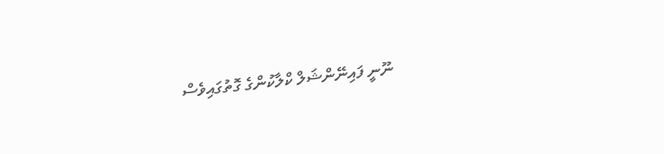ނޫނީ ފައިނޭންޝަލް ކްލާކުންގެ ގޮތުގައިވެސް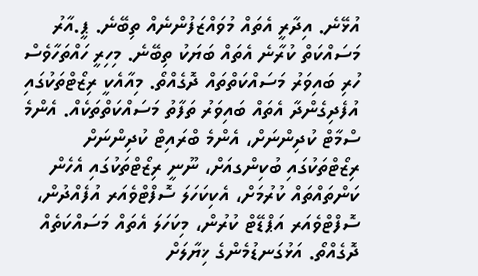އުޅޭނެ. އިދާރީ އެތައް މުވައްޒަފުންނެއް ތިބޭނެ. ޕީ.އާރު މަސައްކަތް ކުރާނެ އެތައް ބަޔަކު ތިބޭނެ. މިހިރީ ހައްތަހާވެސް ހުރި ބައިވަރު މަސައްކަތްތައް ދޮގެއްތޯ. މިއާއެކީ ރިޒޯޓްތަކުގައި އުފެދިގެންދާ އެތައް ބައިވަރު ތަފާތު މަސައްކަތްތަކެއް. އެންމެ ސްމާޓް ކުދިންނަށް، އެންމެ ބްރައިޓް ކުދިންނަށް ރިޒޯޓްތަކުގައި ބުކިންގއަށް، ނޫނީ ރިޒޯޓްތަކުގައި އެހެން ކަންތައްތައް ކުރުމަށް، އެކިކަހަލަ ސޮފްޓްވެއަރ އުފެއްދުން، ސޮފްޓްވެއަރ އަޕްޑޭޓް ކުރުން، މިކަހަލަ އެތައް މަސައްކަތެއް ދޮގެއްތޯ. އަޅުގަނޑުމެންގެ ޚިޔާލަށް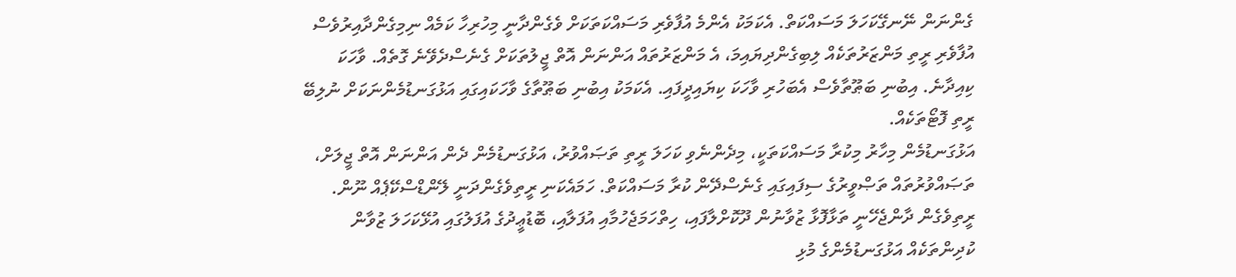ގެންނަން ނޭނގޭކަހަލަ މަސައްކަތް. އެކަމަކު އެންމެ އުފާވެރި މަސައްކަތަކަށް ވެގެންދާނީ މިހުރިހާ ކަމެއް ނިމިގެންދާއިރުވެސް އުފާވެރި ރީތި މަންޒަރުތަކެއް ލިބިގެންދިޔައިމަ، އެ މަންޒަރުތައް އަންނަން އޮތް ޖީލުތަކަށް ގެނެސްދެވޭނެ ގޮތެއް. ވާހަކަ ކިއިދާނެ. އިބުނި ބަޠޫތާވެސް އެބަހުރި ވާހަކަ ކިޔައިދީފައި. އެކަމަކު އިބުނި ބަޠޫތާގެ ވާހަކައިގައި އަޅުގަނޑުމެންނަކަށް ނުލިބޭ ރީތި ފޮޓޯތަކެއް.
އަޅުގަނޑުމެން މިހާރު މިކުރާ މަސައްކަތަކީ، މިދެންނެވި ކަހަލަ ރީތި ތަޞައްވުރު، އަޅުގަނޑުމެން ދެން އަންނަން އޮތް ޖީލަށް، ތަޞައްވުރުތައް ތަޞްވީރުގެ ސިފައިގައި ގެނެސްދޭން ކުރާ މަސައްކަތް. ހަމައެކަނި ރީތިވެގެންދަނީ ލޭންޑްސްކޭޕެއް ނޫން. ރީތިވެގެން ދާންޖެހޭނީ ތަޅާފޮޅާ ޒުވާނުން ދޫކޮށްލާފައި، ހިތްހަމަޖެހުމާއި އުފަލާއި، ބޮޑުޢީދުގެ އުފަލުގައި އުޅޭކަހަލަ ޒުވާން ކުދިންތަކެއް އަޅުގަނޑުމެންގެ މުޅި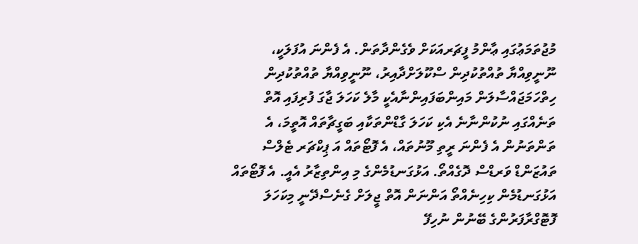މުޖުތަމަޢުގައި ޢާންމު ފީޗަރއަކަށް ވެގެންދާތަން. އެ ފެންނަ އުފަލަކީ، ނޫނީވިއްޔާ ތުއްތުކުދިން ސްކޫލަށްދާއިރު، ނޫނީވިއްޔާ ތުއްތުކުދިން ހިތްހަމަޖައްސާލަން މައިންބަފައިންނާއެކީ މާލެ ކަހަލަ ޖާގަ ފުރިފައި އޮތް ތަނެއްގައި ނުކުންނާނެ އެކި ކަހަލަ ގާޑްންތަކާއި ބަގީޗާތައް އޮތީމަ، އެ ތަންތަނުން އެ ފެންނަ ރީތި މޫނުތައް، އެ ފޮޓޯތައް އަ ޕިކްޗަރ ޓެލްސް ތައުޒަންޑް ވަރޑްސް ދޮގެއްތޯ. އަޅުގަނޑުމެންގެ މި އިންތިޒާރު އެއީ. އެ ފޮޓޯތައް އަޅުގަނޑުމެން ކިހިނެއްތޯ އަންނަން އޮތް ޖީލަށް ގެނެސްދޭނީ މިކަހަލަ ފޮޓޮގްރާފަރުންގެ ބޭނުން ނުހިފޭ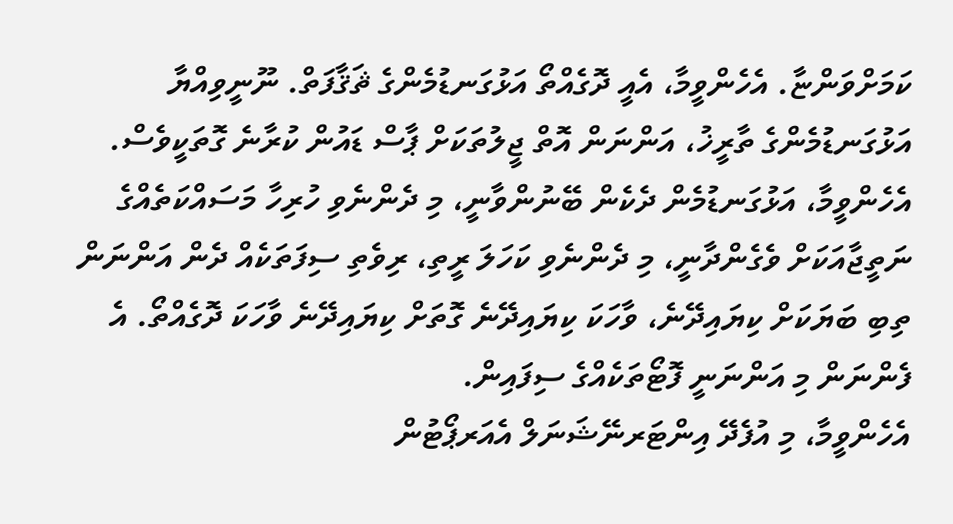ކަމަށްވަންޏާ. އެހެންވީމާ، އެއީ ދޮގެއްތޯ އަޅުގަނޑުމެންގެ ޘަޤާފަތް. ނޫނީވިއްޔާ އަޅުގަނޑުމެންގެ ތާރީޚު، އަންނަން އޮތް ޖީލުތަކަށް ޕާސް ޑައުން ކުރާނެ ގޮތަކީވެސް. އެހެންވީމާ، އަޅުގަނޑުމެން ދެކެން ބޭނުންވާނީ، މި ދެންނެވި ހުރިހާ މަސައްކަތެއްގެ ނަތީޖާއަކަށް ވެގެންދާނީ، މި ދެންނެވި ކަހަލަ ރީތި، ރިވެތި ސިފަތަކެއް ދެން އަންނަން ތިބި ބަޔަކަށް ކިޔައިދޭނެ، ވާހަކަ ކިޔައިދޭނެ ގޮތަށް ކިޔައިދޭނެ ވާހަކަ ދޮގެއްތޯ. އެ ފެންނަން މި އަންނަނީ ފޮޓޯތަކެއްގެ ސިފައިން.
އެހެންވީމާ، މި އުފެދޭ އިންޓަރނޭޝަނަލް އެއަރޕޯޓުން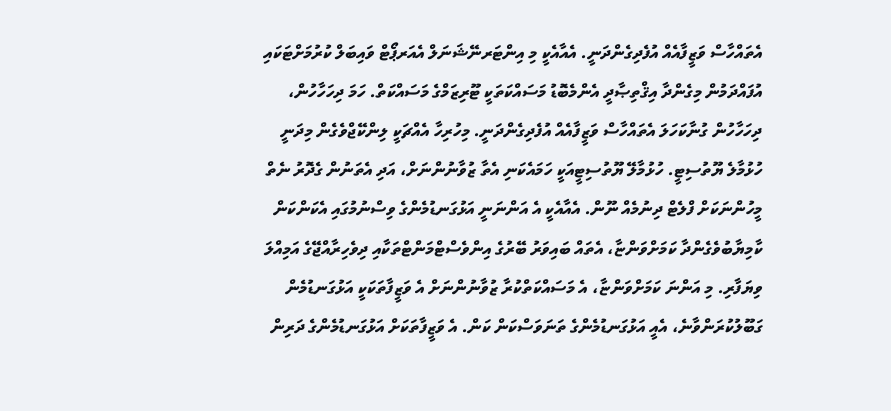އެތައްހާސް ވަޒީފާއެއް އުފެދިގެންދަނީ. އެއާއެކީ މި އިންޓަރނޭޝަނަލް އެއަރޕޯޓް ވައިބަލް ކުރުމަށްޓަކައި އުފައްދަމުން މިގެންދާ އިޤްތިޞާދީ އެންމެބޮޑު މަސައްކަތަކީ ޓޫރިޒަމްގެ މަސައްކަތް. ހަމަ ދިހަހާހުން، ދިހަހާހުން ގުނާކަހަލަ އެތައްހާސް ވަޒީފާއެއް އުފެދިގެންދަނީ. މިހުރިހާ އެއްޗަކީ ލިންކޭޖްވެގެން މިދަނީ ހުޅުމާލެ ޔޫތުސިޓީ. ހުޅުމާލޭ ޔޫތުސިޓީއަކީ ހަމައެކަނި އެތާ ޒުވާނުންނަށް، އަދި އެތަނުން ގެދޮރު ނެތް މީހުންނަކަށް ފްލެޓް ދިނުމެއް ނޫން. އެއާއެކީ އެ އަންނަނީ އަޅުގަނޑުމެންގެ ވިސްނުމުގައި އެކަންކަން ކާމިޔާބުވެގެންދާ ކަމަށްވަންޏާ، އެތައް ބައިވަރު ބޭރުގެ އިންވެސްޓްމަންޓްތަކާއި ދިވެހިރާއްޖޭގެ އަމިއްލަ ވިޔަފާރި. މި އަންނަ ކަމަށްވަންޏާ، އެ މަސައްކަތްކުރާ ޒުވާނުންނަށް އެ ވަޒީފާތަކަކީ އަޅުގަނޑުމެން ގަބޫލުކުރަންވާނެ، އެއީ އަޅުގަނޑުމެންގެ ތަނަވަސްކަން ކަން. އެ ވަޒީފާތަކަށް އަޅުގަނޑުމެންގެ ދަރިން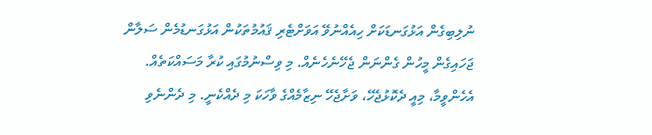ނުލިބިގެން އަޅުގަނޑަކަށް ހިއެއްނުވޭ އަވަށްޓެރި ޤައުމުތަކުން އަޅުގަނޑުމެން ސަލާން ޖަހައިގެން މީހުން ގެންނަން ޖެހޭނެހެނެއް. މި ވިސްނުމުގައި ކުރާ މަސައްކަތެއް.
އެހެންވީމާ، މިއީ ދެކޮޅުޖެހޭ، ވަށާޖެހޭ ނިޒާމެއްގެ ވާހަކަ މި ދެއްކެނީ. މި ދެންނެވި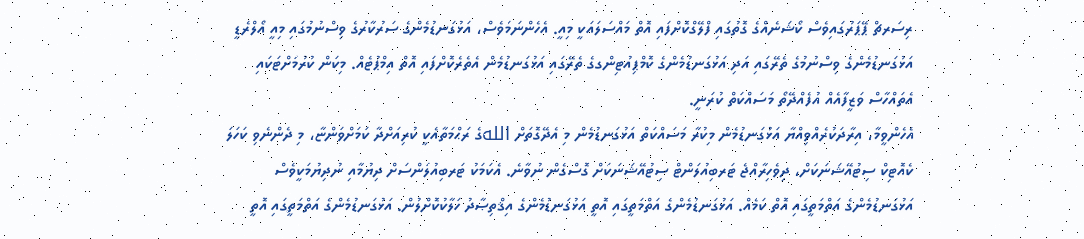ރިސަރޗް ޕޭޕަރުގައިވެސް ކޯޝަނެއްގެ ގޮތުގައި ފްލޭގްކޮށްފައި އޮތް މައްސަލައަކީ މިއީ. އެހެންނަމަވެސް، އަޅުގަނޑުމެންގެ ސަރުކާރުގެ ވިސްނުމުގައި މިއީ އޯލްރެޑީ އަޅުގަނޑުމެންގެ ވިސްނުމުގެ ތެރޭގައި އަދި އަޅުގަނޑުމެންގެ ކޮމްޕިއުޓިންގގެ ތެރޭގައި އަޅުގަނޑުމެން އެތެރެކޮށްފައި އޮތް އިމްޕުޓެއް. މިކަން ކުރުމަށްޓަކައި އެތައްހާސް ވަޒީފާއެއް އުފެއްދޭތޯ މަސައްކަތް ކުރަނީ.
އެހެންވީމާ، އިރާދަކުރެއްވިއްޔާ އަޅުގަނޑުމެން މިކުރާ މަސައްކަތް އަޅުގަނޑުމެން މި އެދޭގޮތަށް اللهގެ ރަޙްމަތާއެކީ ކުރިއަށްދާ ކަމަށްވަންޏާ، މި ދެންނެވި ކަހަލަ ކެއޮޓިކް ސިޓުއޭޝަނަކަށް، ދިވެހިރާއްޖެ ޓަރބިއުލަންޓް ސިޓުއޭޝަނަކަށް ގޮސްގެން ނުވާނެ. އެކަމަކު ޓަރބިއުލަންސަށް ދިޔުމާއި ނުދިޔުމަކީވެސް އަޅުގަނޑުމެންގެ އަތްމަތީގައި އޮތް ކަމެއް. އަޅުގަނޑުމެންގެ އަތްމަތީގައި އޮތީ އަޅުގަނޑުމެންގެ އިޤްތިޞާދު ހަލާކުކޮށްލުން. އަޅުގަނޑުމެންގެ އަތްމަތީގައި އޮތީ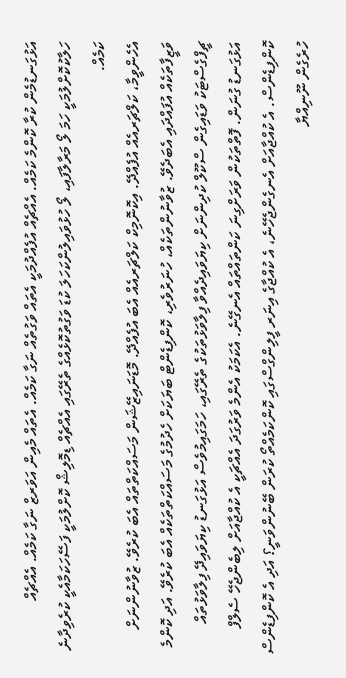އަޅުގަނޑުމެން ކުރާ ކޮންމެ ކަމެއް. އެއްޗެއް އުފެއްދުމަކީ އެތައް ވަގުތެއް ނަގާ ކަމެއް. އެތައް މެއިން އަވަރޒް ނަގާ ކަމެއް. އެއްޗެއް ހަލާކުކޮށްލުމަކީ ހަމަ ލޯ މަރާލާފައި، ލޯ ހުޅުވައިލުންކަހަލަ ކުޑަ ވަގުތުކޮޅެއްގެ ތެރޭގައި އެއްޗެއް ޑިމޮލިޝް ކޮށްލުމަކީ ފަސޭހަކަމާއެކީ ކުރެވިދާނެ ކަމެއް.
އެހެންވީމާ، ކަލްޗަރއެއް އުފެއްދޭ. އިކޮނޮމިކް ކަލްޗަރއެއް އެބަ އުފެއްދޭ. މޮޑަނައިޒޭޝަން މަސައްކަތްތައް އެބަ ކުރެވޭ. ޒުވާނުންނަށް ވަޒީފާތަކެއް އުފައްދައި އެބަދެވޭ. ޒުވާނުންތަކެއް، ހުނަރުވެރި، ކޮންފިޑެންޓް ބަޔަކަށް ހެދުމުގެ މަސައްކަތްތަކެއް އެބަ ކުރެވޭ. އަދި ކޮންމެ ޗީފްގެސްޓަކު ވަޑައިގެން ސްކޫލް ކުދިންނަށް ކިޔަވައިދެއްވާ ފިލާވަޅުތަކުގެ ތެރޭގައި، ހަމަގައިމުވެސް އަޅުގަނޑު ކިޔަވައިދޭ ފިލާވަޅުތައް އަޅުގަނޑު ގުނަން. ފޮތްތަކުން ވަރަށްގިނަ ކަންތައްތައް އެނގޭނެ. އެކަމަކު އެންމެ ވަރުގަދަ އެއްޗަކީ އެ ކުއްޖާއަށް ލިބެންޖެހޭ ސެލްފް ކޮންފިޑެންސް. އެ ކުއްޖާއަށް އެނގެންޖެހޭނެ، އެ ކުއްޖާގެ އިނަރ ފީލިންގްސްގައި ކޮންކަމެއްތޯ ކުރަން ބޭނުންވަނީ؟ އަދި އެ ކޮންފިޑެންސް ހުރެގެން ނޫނިއްޔާ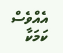އެއްވެސް ކަމަކާ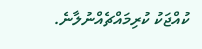ކުއްޖަކު ކުރިމައްޗެއްނުލާނެ.